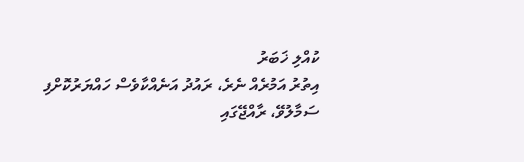ކުއްލި ޚަބަރު
އިތުރު އަމުރެއް ނެރެ، ރައުދު އަނެއްކާވެސް ހައްޔަރުކޮށްފި
ސަމާލުވޭ، ރާއްޖޭގައި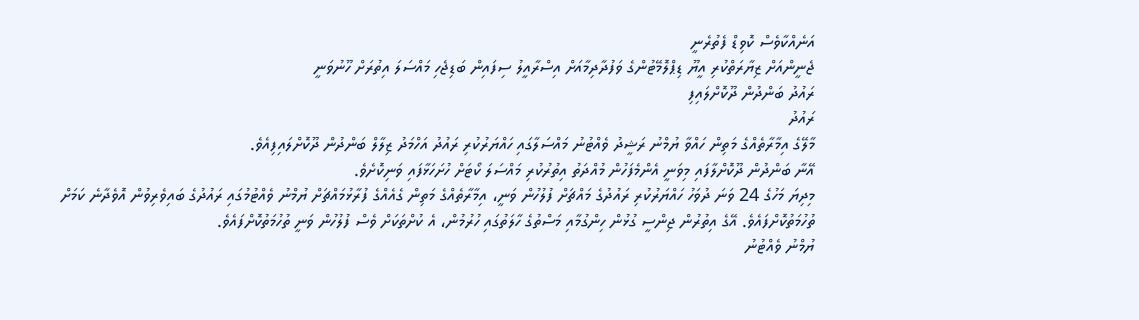އަނެއްކާވެސް ކޮވިޑް ފެތުރެނީ
ޖެނީންއަށް ޒިޔާރަތްކުރި އީޔޫ ޑިޕްލޮމޭޓުންގެ ވަފުދާދިމާއަށް އިސްރާއީލު ސިފައިން ބަޑިޖެހި މައްސަލަ އިތުރަށް ހޫނުވަނީ
ރައުދު ބަންދުން ދޫކޮށްލައިފި
ރައުދު
މާލޭގެ އިމާރާތެއްގެ މަތިން ހައްވާ ޔުމްނު ރަޝީދު ވެއްޓުނު މައްސަލާގައި ހައްޔަރުކުރި ރައުދު އަހްމަދު ޒިލާލް ބަންދުން ދޫކޮށްލައިފިއެވެ.
އޭނާ ބަންދުން ދޫކޮށްލާފައި މިވަނީ އެންމެފަހުން މުއްދަތު އިތުރުކުރި މައްސަލަ ކޯޓަށް ހުށަހަޅާފައި ވަނިކޮށެވެ.
މިދިޔަ މަހުގެ 24 ވަނަ ދުވަހު ހައްޔަރުކުރި ރައުދުގެ މައްޗަށް ފުލުހުން ވަނީ، އިމާރާތެއްގެ މަތިން ގެއެއްގެ ފުރާޅުމައްޗަށް ޔުމްނު ވެއްޓުމުގައި ރައުދުގެ ބައިވެރިވުން އޮވެދާނެ ކަމަށް ތުހުމަތުކޮށްފައެވެ. އޭގެ އިތުރުން ޖިންސީ ގުޅުން ހިންގުމާއި މަސްތުގެ ހާލަތުގައި ހުރުމުން، އެ ކުށްތަކަށް ވެސް ފުލުހުން ވަނީ ތުހުމަތުކޮށްފައެވެ.
ޔުމްނު ވެއްޓުނު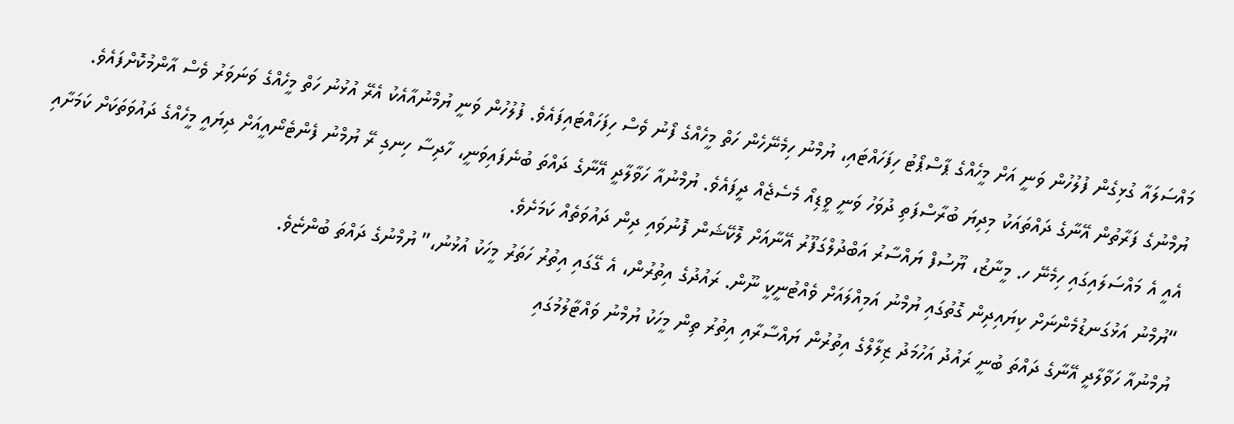މައްސަލައާ ގުޅިގެން ފުލުހުން ވަނީ އަށް މީހެއްގެ ޕާސްޕޯޓު ހިފަހައްޓައި، ޔުމްނު ހިމެނޭހެން ހަތް މީހެއްގެ ފޯނު ވެސް ހިފަހައްޓައިފައެވެ. ފުލުހުން ވަނީ ޔުމްނުއާއެކު އެރޭ އުޅުނު ހަތް މީހެއްގެ ވަނަވަރު ވެސް އާންމުކޮށްފައެވެ.
ޔުމްނުގެ ފަރާތުން އޭނާގެ ދައްތައަކު މިދިޔަ ބުރާސްފަތި ދުވަހު ވަނީ ވީޑިއޯ މެސެޖެއް ދީފައެވެ. ޔުމްނުއާ ހަވާލާދީ އޭނާގެ ދައްތަ ބުނެފައިވަނީ، ހާދިސާ ހިނގި ރޭ ޔުމްނު ފެންޓެނޯއީއަށް ދިޔައީ މީހެއްގެ ދައުވަތަކަށް ކަމަށާއި އެއީ އެ މައްސަލައިގައި ހިމެނޭ ހ. މީނާޒު، ޔޫސުފް ޔައްސާރު އަބްދުލްގަފޫރު އޭނާއަށް ލޮކޭޝަން ފޮނުވައި ދިން ދައުވަތެއް ކަމަށެވެ.
“ޔުމްނު އަޅުގަނޑުމެންނަށް ކިޔައިދިން ގޮތުގައި ޔުމްނު އަމިއްލައަށް ވެއްޓުނީކީ ނޫން. ރައުދުގެ އިތުރުން، އެ ގޭގައި އިތުރު ހަތަރު މީހަކު އުޅުނު،” ޔުމްނުގެ ދައްތަ ބުންޏެވެ.
ޔުމްނުއާ ހަވާލާދީ އޭނާގެ ދައްތަ ބުނީ ރައުދު އަހުމަދު ޒިލާލްގެ އިތުރުން ޔައްސާރާއި އިތުރު ތިން މީހަކު ޔުމްނު ވައްޓާލުމުގައި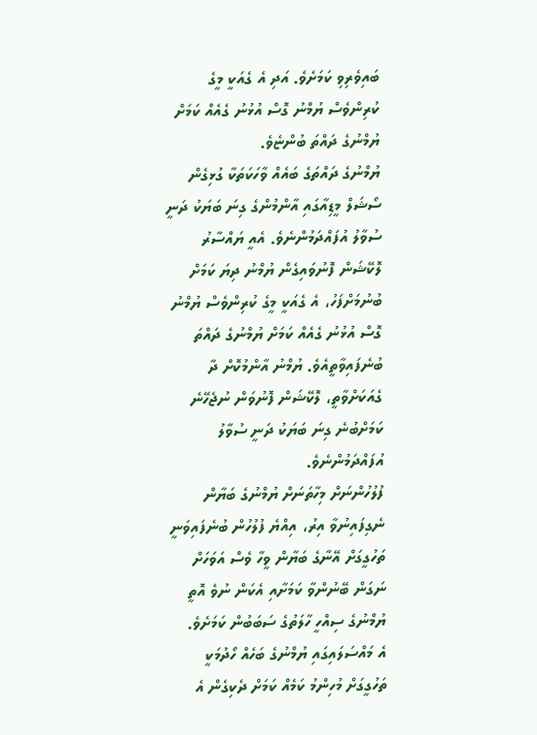ބައިވެރިވި ކަމަށެވެ. އަދި އެ ގެއަކީ މީގެ ކުރިންވެސް ޔުމްނު ގޮސް އުޅުނު ގެއެއް ކަމަށް ޔުމްނުގެ ދައްތަ ބުންޏެވެ.
ޔުމްނުގެ ދައްތަގެ ބައެއް ވާހަކަތަކާ ގުޅިގެން ސޯޝަލް މީޑިއާގައި އާންމުންގެ ގިނަ ބަޔަކު ދަނީ ސުވާލު އުފައްދަމުންނެވެ. އެއީ ޔައްސާރު ލޮކޭޝަން ފޮނުވައިގެން ޔުމްނު ދިޔަ ކަމަށް ބުނުމަށްފަހު، އެ ގެއަކީ މީގެ ކުރިންވެސް ޔުމްނު ގޮސް އުޅުނު ގެއެއް ކަމަށް ޔުމްނުގެ ދައްތަ ބުނެފައިވާތީއެވެ. ޔުމްނު އާންމުކޮށް ދާ ގެއަކަށްވާތީ، ލޮކޭޝަން ފޮނުވަން ނުޖެހޭނެ ކަމަށްބުނެ ގިނަ ބަޔަކު ދަނީ ސުވާލު އުފައްދަމުންނެވެ.
ފުލުހުންނަށް މިހާތަނަށް ޔުމްނުގެ ބަޔާން ނެގިފައިނުވާ އިރު، އިއްޔެ ފުލުހުން ބުނެފައިވަނީ ތަހުގީގަށް އޭނާގެ ބަޔާން ވީހާ ވެސް އަވަހަށް ނަގަން ބޭނުންވާ ކަމަށާއި އެކަން ނުވެ އޮތީ ޔުމްނުގެ ސިއްހީ ހާލަތުގެ ސަބަބުން ކަމަށެވެ.
އެ މައްސަލައިގައި ޔުމްނުގެ ބަހެއް ހޯދުމަކީ ތަހުގީގަށް މުހިންމު ކަމެއް ކަމަށް ދެކިގެން އެ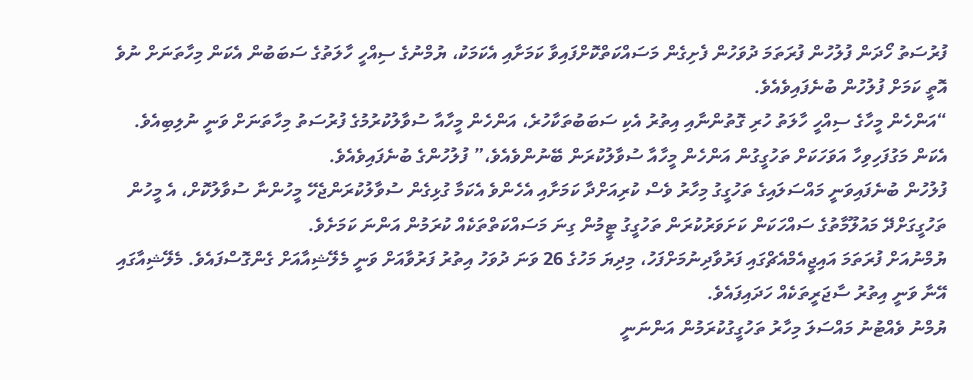ފުރުސަތު ހޯދަން ފުލުހުން ފުރަތަމަ ދުވަހުން ފެށިގެން މަސައްކަތްކޮށްފައިވާ ކަމަށާއި އެކަމަކު، ޔުމްނުގެ ސިއްހީ ހާލަތުގެ ސަބަބުން އެކަން މިހާތަނަށް ނުވެ އޮތީ ކަމަށް ފުލުހުން ބުނެފައިވެއެވެ.
“އަންހެން މީހާގެ ސިއްހީ ހާލަތު ހުރި ގޮތުންނާއި އިތުރު އެކި ސަބަބުތަކާހުރެ، އަންހެން މީހާއާ ސުވާލުކުރުމުގެ ފުރުސަތު މިހާތަނަށް ވަނީ ނުލިބިއެވެ. އެކަން މަގުފަހިވިހާ އަވަހަކަށް ތަހުގީގުން އަންހެން މީހާއާ ސުވާލުކުރަން ބޭނުންވެއެވެ،” ފުލުހުންގެ ބުނެފައިވެއެވެ.
ފުލުހުން ބުނެފައިވަނީ މައްސަލައިގެ ތަހުގީގު މިހާރު ވެސް ކުރިއަށްދާ ކަމަށާއި އެހެންވެ އެކަމާ ގުޅިގެން ސުވާލުކުރަންޖެހޭ މީހުންނާ ސުވާލުކޮށް، އެ މީހުން ތަހުގީގަށްދޭ މައުލޫމާތުގެ ސައްހަކަން ކަށަވަރުކުރަން ތަހުގީގު ޓީމުން ގިނަ މަސައްކަތްތަކެއް ކުރަމުން އަންނަ ކަމަށެވެ.
ޔުމްނުއަށް ފުރަތަމަ އައިޖީއެމްއެޗްގައި ފަރުވާދިނުމަށްފަހު، މިދިޔަ މަހުގެ 26 ވަނަ ދުވަހު އިތުރު ފަރުވާއަށް ވަނީ މެލޭޝިއާއަށް ގެންގޮސްފައެވެ. މެލޭޝިއާގައި އޭނާ ވަނީ އިތުރު ސާޖަރީތަކެއް ހަދައިފައެވެ.
ޔުމްނު ވެއްޓުނު މައްސަލަ މިހާރު ތަހުގީގުކުރަމުން އަންނަނީ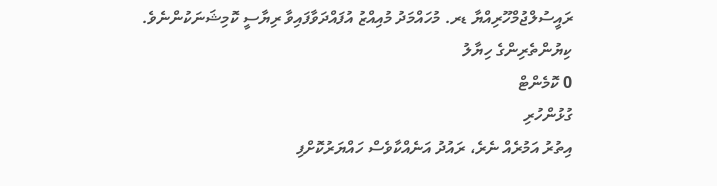ރައީސުލްޖުމްހޫރިއްޔާ ޑރ. މުހައްމަދު މުއިއްޒު އުފައްދަވާފައިވާ ރިޔާސީ ކޮމިޝަނަކުންނެވެ.
ކިޔުންތެރިންގެ ހިޔާލު
0 ކޮމެންޓް
ގުޅުންހުރި
އިތުރު އަމުރެއް ނެރެ، ރައުދު އަނެއްކާވެސް ހައްޔަރުކޮށްފި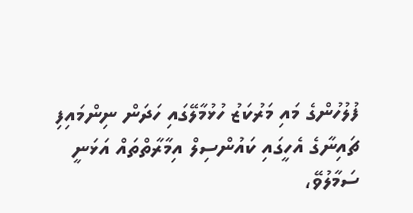ފުލުހުންގެ މައި މަރުކަޒު ހުޅުމާލޭގައި ހަދަން ނިންމައިފި
ޗައިނާގެ އެހީގައި ކައުންސިލް އިމާރާތްތައް އަޅަނީ
ސަމާލުވޭ،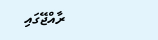ރާއްޖޭގައި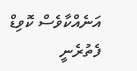އަނެއްކާވެސް ކޮވިޑް ފެތުރެނީ